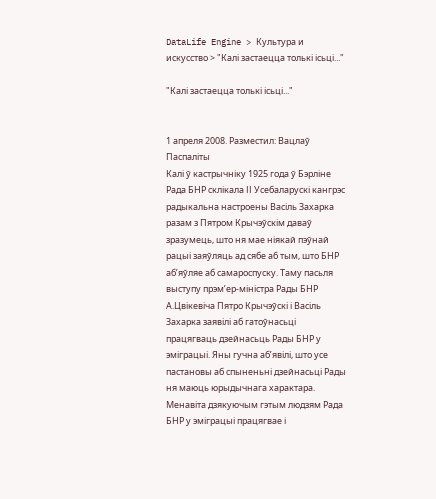DataLife Engine > Культура и искусство > "Калі застаецца толькі ісьці..."

"Калі застаецца толькі ісьці..."


1 апреля 2008. Разместил: Вацлаў Паспаліты
Калі ў кастрычніку 1925 года ў Бэрліне Рада БНР склікала ІІ Усебаларускі кангрэс радыкальна настроены Васіль Захарка разам з Пятром Крычэўскім даваў зразумець, што ня мае ніякай пэўнай рацыі заяўляць ад сябе аб тым, што БНР аб’яўляе аб самароспуску. Таму пасьля выступу прэм’ер-міністра Рады БНР А.Цвікевіча Пятро Крычэўскі і Васіль Захарка заявілі аб гатоўнасьці працягваць дзейнасьць Рады БНР у эміграцыі. Яны гучна аб’явілі, што усе пастановы аб спыненьні дзейнасьці Рады ня маюць юрыдычнага характара. Менавіта дзякуючым гэтым людзям Рада БНР у эміграцыі працягвае і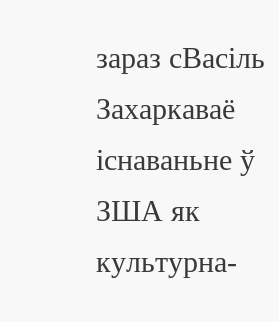зараз сВасіль Захаркаваё існаваньне ў ЗША як культурна-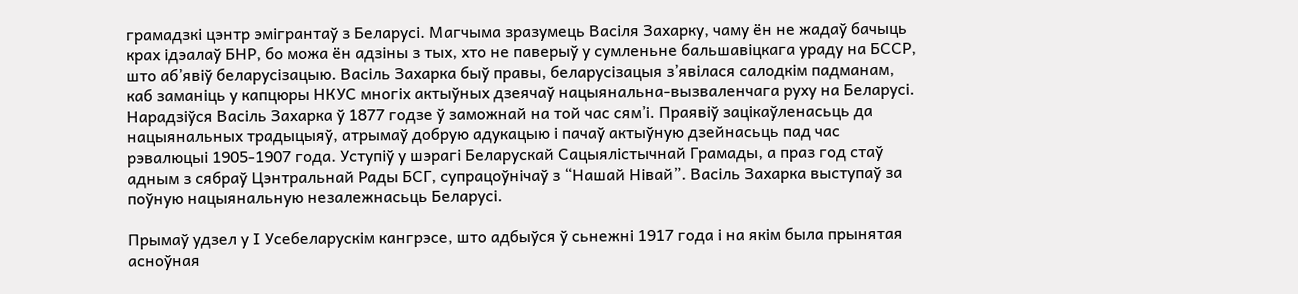грамадзкі цэнтр эмігрантаў з Беларусі. Магчыма зразумець Васіля Захарку, чаму ён не жадаў бачыць крах ідэалаў БНР, бо можа ён адзіны з тых, хто не паверыў у сумленьне бальшавіцкага ураду на БССР, што аб’явіў беларусізацыю. Васіль Захарка быў правы, беларусізацыя з’явілася салодкім падманам, каб заманіць у капцюры НКУС многіх актыўных дзеячаў нацыянальна-вызваленчага руху на Беларусі.
Нарадзіўся Васіль Захарка ў 1877 годзе ў заможнай на той час сям’і. Праявіў зацікаўленасьць да нацыянальных традыцыяў, атрымаў добрую адукацыю і пачаў актыўную дзейнасьць пад час рэвалюцыі 1905-1907 года. Уступіў у шэрагі Беларускай Сацыялістычнай Грамады, а праз год стаў адным з сябраў Цэнтральнай Рады БСГ, супрацоўнічаў з “Нашай Нівай”. Васіль Захарка выступаў за поўную нацыянальную незалежнасьць Беларусі.

Прымаў удзел у І Усебеларускім кангрэсе, што адбыўся ў сьнежні 1917 года і на якім была прынятая асноўная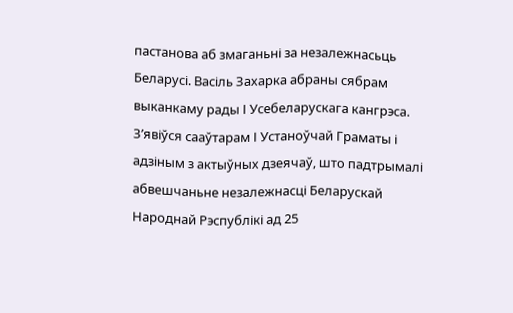пастанова аб змаганьні за незалежнасьць Беларусі. Васіль Захарка абраны сябрам выканкаму рады І Усебеларускага кангрэса. З’явіўся сааўтарам І Устаноўчай Граматы і адзіным з актыўных дзеячаў, што падтрымалі абвешчаньне незалежнасці Беларускай Народнай Рэспублікі ад 25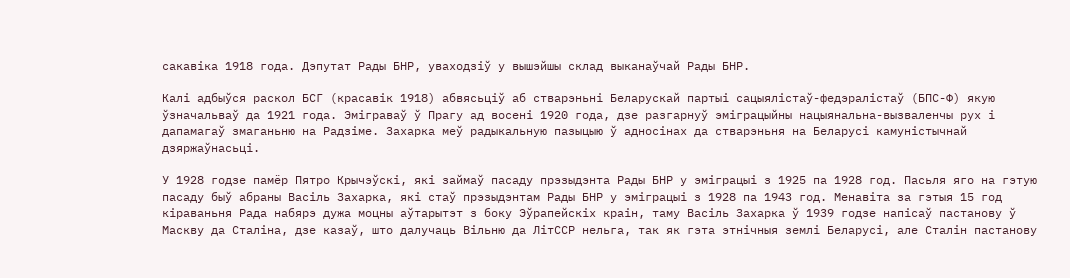сакавіка 1918 года. Дэпутат Рады БНР, уваходзіў у вышэйшы склад выканаўчай Рады БНР.

Калі адбыўся раскол БСГ (красавік 1918) абвясьціў аб стварэньні Беларускай партыі сацыялістаў-федэралістаў (БПС-Ф) якую ўзначальваў да 1921 года. Эміграваў ў Прагу ад восені 1920 года, дзе разгарнуў эміграцыйны нацыянальна-вызваленчы рух і дапамагаў змаганьню на Радзіме. Захарка меў радыкальную пазыцыю ў адносінах да стварэньня на Беларусі камуністычнай дзяржаўнасьці.

У 1928 годзе памёр Пятро Крычэўскі, які займаў пасаду прэзыдэнта Рады БНР у эміграцыі з 1925 па 1928 год. Пасьля яго на гэтую пасаду быў абраны Васіль Захарка, які стаў прэзыдэнтам Рады БНР у эміграцыі з 1928 па 1943 год. Менавіта за гэтыя 15 год кіраваньня Рада набярэ дужа моцны аўтарытэт з боку Эўрапейскіх краін, таму Васіль Захарка ў 1939 годзе напісаў пастанову ў Маскву да Сталіна, дзе казаў, што далучаць Вільню да ЛітССР нельга, так як гэта этнічныя землі Беларусі, але Сталін пастанову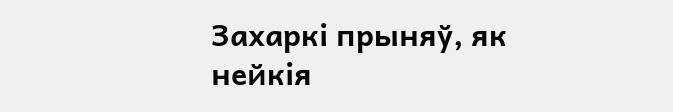Захаркі прыняў, як нейкія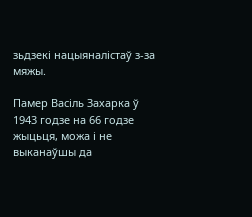зьдзекі нацыяналістаў з-за мяжы.

Памер Васіль Захарка ў 1943 годзе на 66 годзе жыцьця, можа і не выканаўшы да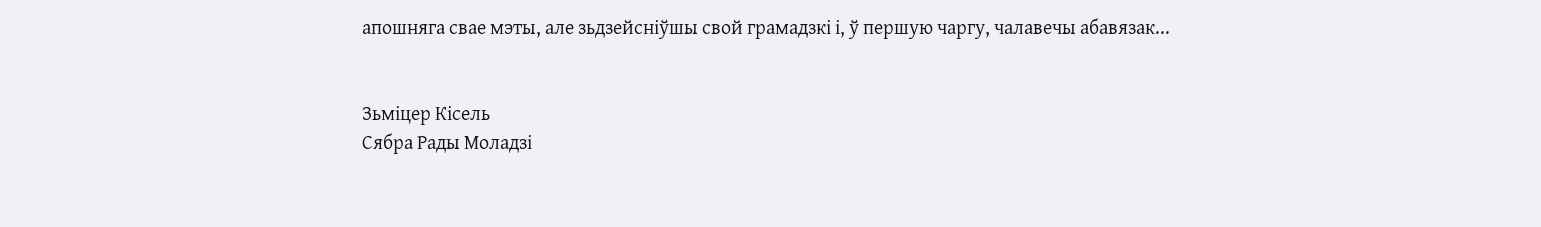апошняга свае мэты, але зьдзейсніўшы свой грамадзкі і, ў першую чаргу, чалавечы абавязак...


Зьміцер Кісель
Сябра Рады Моладзі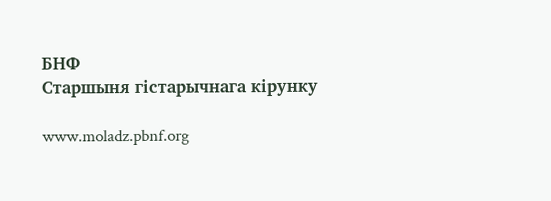БНФ
Старшыня гістарычнага кірунку

www.moladz.pbnf.org